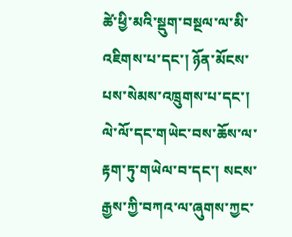ཚེ་ཕྱི་མའི་སྡུག་བསྔལ་ལ་མི་འཇིགས་པ་དང་། ཉོན་མོངས་པས་སེམས་འཁྲུགས་པ་དང་། ལེ་ལོ་དང་གཡེང་བས་ཆོས་ལ་རྟག་ཏུ་གཡེལ་བ་དང་། སངས་རྒྱས་ཀྱི་བཀའ་ལ་ཞུགས་ཀྱང་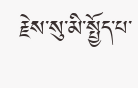རྗེས་སུ་མི་སྤྱོད་པ་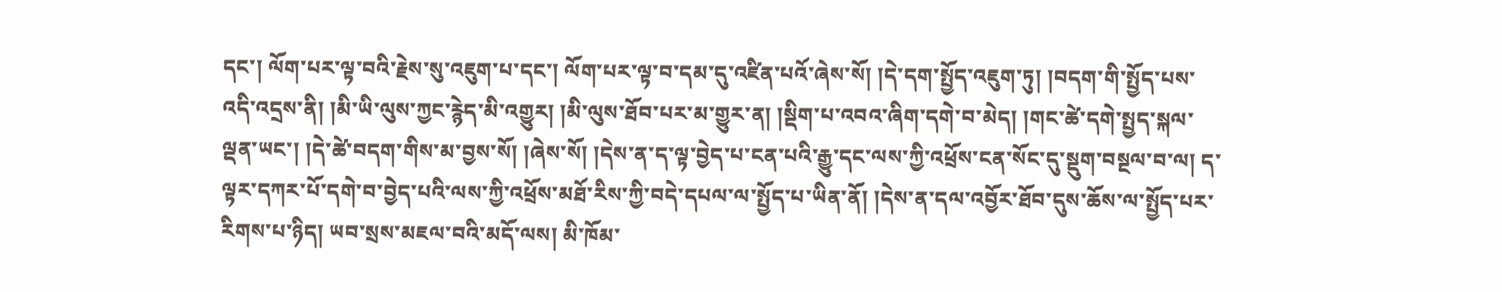དང་། ལོག་པར་ལྟ་བའི་རྗེས་སུ་འཇུག་པ་དང་། ལོག་པར་ལྟ་བ་དམ་དུ་འཛིན་པའོ་ཞེས་སོ། །དེ་དག་སྤྱོད་འཇུག་ཏུ། །བདག་གི་སྤྱོད་པས་འདི་འདྲས་ནི། །མི་ཡི་ལུས་ཀྱང་རྙེད་མི་འགྱུར། །མི་ལུས་ཐོབ་པར་མ་གྱུར་ན། །སྡིག་པ་འབའ་ཞིག་དགེ་བ་མེད། །གང་ཚེ་དགེ་སྤྱད་སྐལ་ལྡན་ཡང་། །དེ་ཚེ་བདག་གིས་མ་བྱས་སོ། །ཞེས་སོ། །དེས་ན་ད་ལྟ་བྱེད་པ་ངན་པའི་རྒྱུ་དང་ལས་ཀྱི་འཕྲོས་ངན་སོང་དུ་སྡུག་བསྔལ་བ་ལ། ད་ལྟར་དཀར་པོ་དགེ་བ་བྱེད་པའི་ལས་ཀྱི་འཕྲོས་མཐོ་རིས་ཀྱི་བདེ་དཔལ་ལ་སྤྱོད་པ་ཡིན་ནོ། །དེས་ན་དལ་འབྱོར་ཐོབ་དུས་ཆོས་ལ་སྤྱོད་པར་རིགས་པ་ཉིད། ཡབ་སྲས་མཇལ་བའི་མདོ་ལས། མི་ཁོམ་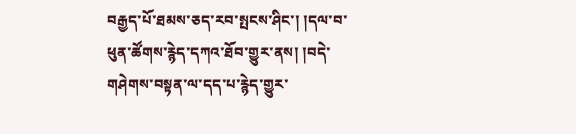བརྒྱད་པོ་ཐམས་ཅད་རབ་སྤངས་ཤིང་། །དལ་བ་ཕུན་ཚོགས་རྙེད་དཀའ་ཐོབ་གྱུར་ནས། །བདེ་གཤེགས་བསྟན་ལ་དད་པ་རྙེད་གྱུར་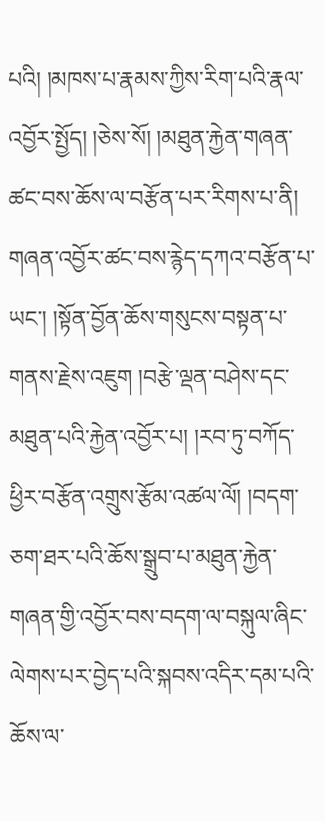པའི། །མཁས་པ་རྣམས་ཀྱིས་རིག་པའི་རྣལ་འབྱོར་སྤྱོད། །ཅེས་སོ། །མཐུན་རྐྱེན་གཞན་ཚང་བས་ཆོས་ལ་བརྩོན་པར་རིགས་པ་ནི། གཞན་འབྱོར་ཚང་བས་རྙེད་དཀའ་བརྩོན་པ་ཡང་། །སྟོན་བྱོན་ཆོས་གསུངས་བསྟན་པ་གནས་རྗེས་འཇུག །བརྩེ་ལྡན་བཤེས་དང་མཐུན་པའི་རྐྱེན་འབྱོར་པ། །རབ་ཏུ་བཀོད་ཕྱིར་བརྩོན་འགྲུས་རྩོམ་འཚལ་ལོ། །བདག་ཅག་ཐར་པའི་ཆོས་སྒྲུབ་པ་མཐུན་རྐྱེན་གཞན་གྱི་འབྱོར་བས་བདག་ལ་བསྐུལ་ཞིང་ལེགས་པར་བྱེད་པའི་སྐབས་འདིར་དམ་པའི་ཆོས་ལ་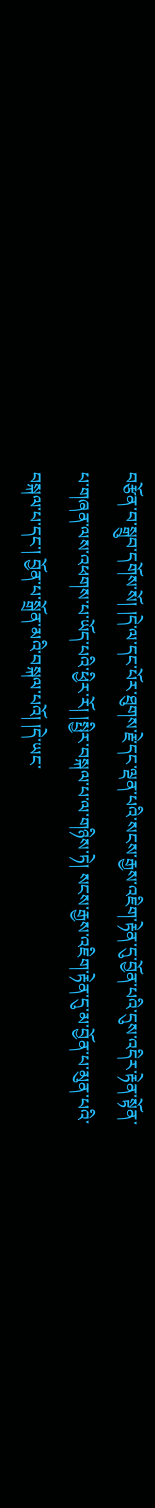བརྩོན་བ་སྒྲུབ་དགོས་སོ། །དེ་ལ་དང་པོར་ཐུགས་རྗེ་དང་ལྡན་པའི་སངས་རྒྱས་འཇིག་རྟེན་དུ་བྱོན་པའི་དུས་འདིར་རྟེན་སྟོན་པ་གཞན་ལས་འཕགས་པ་ཡོད་པའི་ཕྱིར་རོ། །སྤྱིར་བསྐལ་པ་ལ་གཉིས་ཏེ། སངས་རྒྱས་འཇིག་རྟེན་དུ་མ་བྱོན་པ་མུན་པའི་བསྐལ་པ་དང་། བྱོན་པ་སྒྲོན་མའི་བསྐལ་པའོ། །དེ་ཡང་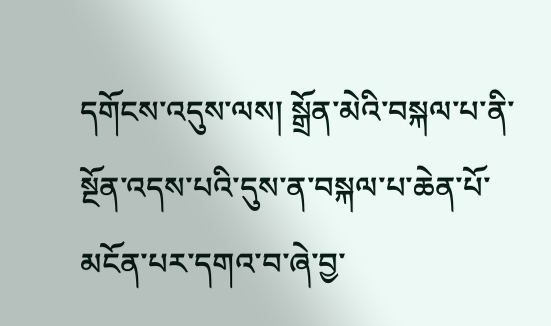དགོངས་འདུས་ལས། སྒྲོན་མེའི་བསྐལ་པ་ནི་སྔོན་འདས་པའི་དུས་ན་བསྐལ་པ་ཆེན་པོ་མངོན་པར་དགའ་བ་ཞེ་བྱ་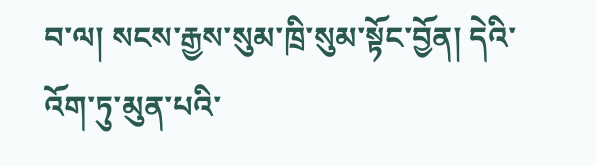བ་ལ། སངས་རྒྱས་སུམ་ཁྲི་སུམ་སྟོང་བྱོན། དེའི་འོག་ཏུ་མུན་པའི་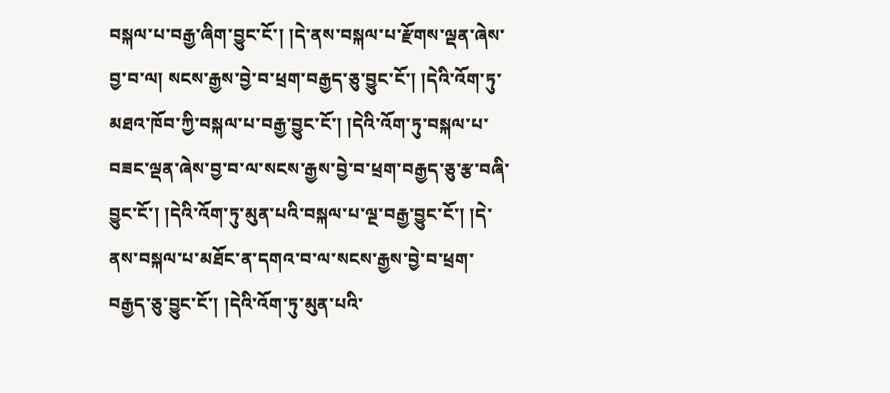བསྐལ་པ་བརྒྱ་ཞིག་བྱུང་ངོ་། །དེ་ནས་བསྐལ་པ་རྫོགས་ལྡན་ཞེས་བྱ་བ་ལ། སངས་རྒྱས་བྱེ་བ་ཕྲག་བརྒྱད་ཅུ་བྱུང་ངོ་། །དེའི་འོག་ཏུ་མཐའ་ཁོབ་ཀྱི་བསྐལ་པ་བརྒྱ་བྱུང་ངོ་། །དེའི་འོག་ཏུ་བསྐལ་པ་བཟང་ལྡན་ཞེས་བྱ་བ་ལ་སངས་རྒྱས་བྱེ་བ་ཕྲག་བརྒྱད་ཅུ་རྩ་བཞི་བྱུང་ངོ་། །དེའི་འོག་ཏུ་མུན་པའི་བསྐལ་པ་ལྔ་བརྒྱ་བྱུང་ངོ་། །དེ་ནས་བསྐལ་པ་མཐོང་ན་དགའ་བ་ལ་སངས་རྒྱས་བྱེ་བ་ཕྲག་བརྒྱད་ཅུ་བྱུང་ངོ་། །དེའི་འོག་ཏུ་མུན་པའི་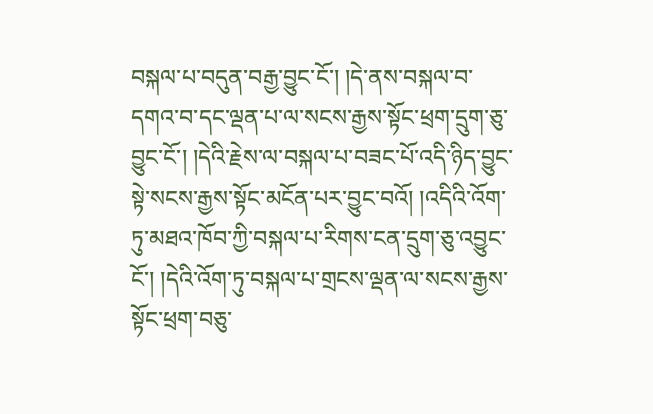བསྐལ་པ་བདུན་བརྒྱ་བྱུང་ངོ་། །དེ་ནས་བསྐལ་བ་དགའ་བ་དང་ལྡན་པ་ལ་སངས་རྒྱས་སྟོང་ཕྲག་དྲུག་ཅུ་བྱུང་ངོ་། །དེའི་རྗེས་ལ་བསྐལ་པ་བཟང་པོ་འདི་ཉིད་བྱུང་སྟེ་སངས་རྒྱས་སྟོང་མངོན་པར་བྱུང་བའོ། །འདིའི་འོག་ཏུ་མཐའ་ཁོབ་ཀྱི་བསྐལ་པ་རིགས་ངན་དྲུག་ཅུ་འབྱུང་ངོ་། །དེའི་འོག་ཏུ་བསྐལ་པ་གྲངས་ལྡན་ལ་སངས་རྒྱས་སྟོང་ཕྲག་བཅུ་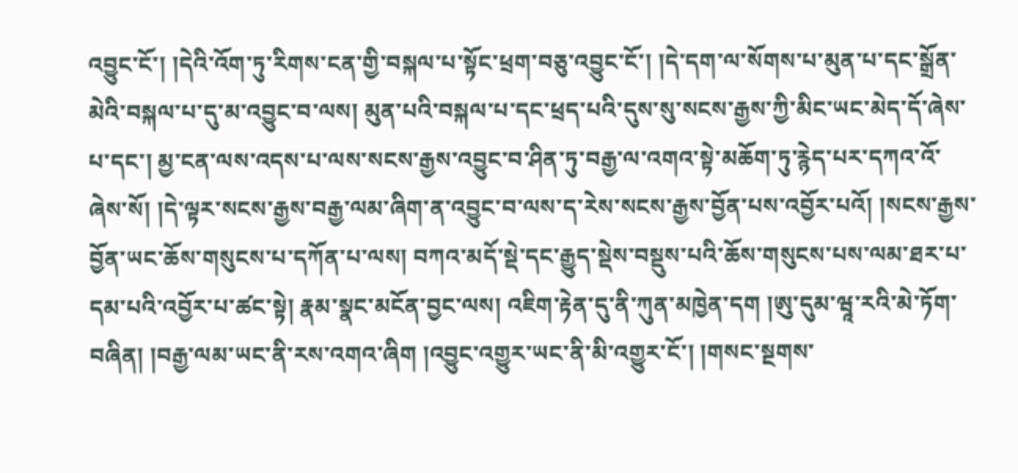འབྱུང་ངོ་། །དེའི་འོག་ཏུ་རིགས་ངན་གྱི་བསྐལ་པ་སྟོང་ཕྲག་བཅུ་འབྱུང་ངོ་། །དེ་དག་ལ་སོགས་པ་མུན་པ་དང་སྒྲོན་མེའི་བསྐལ་པ་དུ་མ་འབྱུང་བ་ལས། མུན་པའི་བསྐལ་པ་དང་ཕྲད་པའི་དུས་སུ་སངས་རྒྱས་ཀྱི་མིང་ཡང་མེད་དོ་ཞེས་པ་དང་། མྱ་ངན་ལས་འདས་པ་ལས་སངས་རྒྱས་འབྱུང་བ་ཤིན་ཏུ་བརྒྱ་ལ་འགའ་སྟེ་མཆོག་ཏུ་རྙེད་པར་དཀའ་འོ་ཞེས་སོ། །དེ་ལྟར་སངས་རྒྱས་བརྒྱ་ལམ་ཞིག་ན་འབྱུང་བ་ལས་ད་རེས་སངས་རྒྱས་བྱོན་པས་འབྱོར་པའོ། །སངས་རྒྱས་བྱོན་ཡང་ཆོས་གསུངས་པ་དཀོན་པ་ལས། བཀའ་མདོ་སྡེ་དང་རྒྱུད་སྡེས་བསྡུས་པའི་ཆོས་གསུངས་པས་ལམ་ཐར་པ་དམ་པའི་འབྱོར་པ་ཚང་སྟེ། རྣམ་སྣང་མངོན་བྱང་ལས། འཇིག་རྟེན་དུ་ནི་ཀུན་མཁྱེན་དག །ཨུ་དུམ་ཝཱ་རའི་མེ་ཏོག་བཞིན། །བརྒྱ་ལམ་ཡང་ནི་རས་འགའ་ཞིག །འབྱུང་འགྱུར་ཡང་ནི་མི་འགྱུར་ངོ་། །གསང་སྔགས་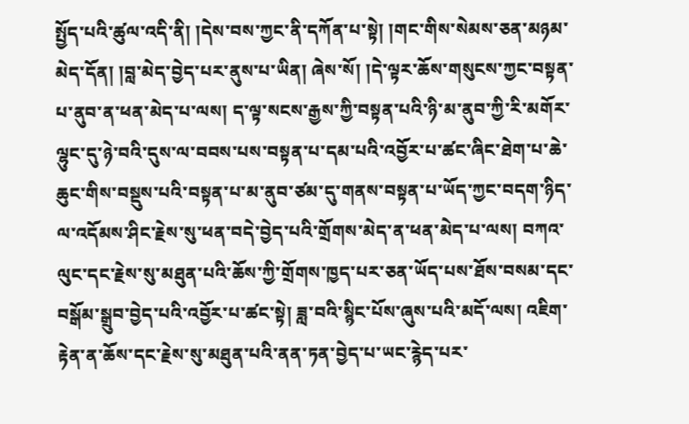སྤྱོད་པའི་ཚུལ་འདི་ནི། །དེས་བས་ཀྱང་ནི་དཀོན་པ་སྟེ། །གང་གིས་སེམས་ཅན་མཉམ་མེད་དོན། །བླ་མེད་བྱེད་པར་ནུས་པ་ཡིན། ཞེས་སོ། །དེ་ལྟར་ཆོས་གསུངས་ཀྱང་བསྟན་པ་ནུབ་ན་ཕན་མེད་པ་ལས། ད་ལྟ་སངས་རྒྱས་ཀྱི་བསྟན་པའི་ཉི་མ་ནུབ་ཀྱི་རི་མགོར་ལྷུང་དུ་ཉེ་བའི་དུས་ལ་བབས་པས་བསྟན་པ་དམ་པའི་འབྱོར་པ་ཚང་ཞིང་ཐེག་པ་ཆེ་ཆུང་གིས་བསྡུས་པའི་བསྟན་པ་མ་ནུབ་ཙམ་དུ་གནས་བསྟན་པ་ཡོད་ཀྱང་བདག་ཉིད་ལ་འདོམས་ཤིང་རྗེས་སུ་ཕན་བདེ་བྱེད་པའི་གྲོགས་མེད་ན་ཕན་མེད་པ་ལས། བཀའ་ལུང་དང་རྗེས་སུ་མཐུན་པའི་ཆོས་ཀྱི་གྲོགས་ཁྱད་པར་ཅན་ཡོད་པས་ཐོས་བསམ་དང་བསྒོམ་སྒྲུབ་བྱེད་པའི་འབྱོར་པ་ཚང་སྟེ། ཟླ་བའི་སྙིང་པོས་ཞུས་པའི་མདོ་ལས། འཇིག་རྟེན་ན་ཆོས་དང་རྗེས་སུ་མཐུན་པའི་ནན་ཏན་བྱེད་པ་ཡང་རྙེད་པར་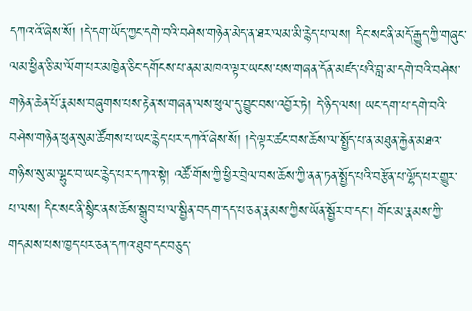དཀའ་འོ་ཞེས་སོ། །དེ་དག་ཡོད་ཀྱང་དགེ་བའི་བཤེས་གཉེན་མེད་ན་ཐར་ལམ་མི་རྙེད་པ་ལས། དིང་སང་ནི་མདོ་རྒྱུད་ཀྱི་གཞུང་ལམ་ཕྱིན་ཅི་མ་ལོག་པར་མཁྱེན་ཅིང་དགོངས་པ་ནམ་མཁའ་ལྟར་ཡངས་པས་གཞན་དོན་མཛད་པའི་བླ་མ་དགེ་བའི་བཤེས་གཉེན་ཆེན་པོ་རྣམས་བཞུགས་པས་རྟེན་ས་གཞན་ལས་ཕུལ་དུ་བྱུང་བས་འབྱོར་ཏེ། དེ་ཉིད་ལས། ཡང་དག་པ་དགེ་བའི་བཤེས་གཉེན་ཕུན་སུམ་ཚོགས་པ་ཡང་རྙེད་པར་དཀའོ་ཞེས་སོ། །དེ་ལྟར་ཚང་བས་ཆོས་ལ་སྤྱོད་པ་ན་མཐུན་རྐྱེན་མཐའ་གཉིས་སུ་མ་ལྷུང་བ་ཡང་རྙེད་པར་དཀའ་སྟེ། འཚོ་གོས་ཀྱི་ཕྱིར་བྲེལ་བས་ཆོས་ཀྱི་ནན་ཏན་སྤྱོད་པའི་བརྩོན་པ་ལྷོད་པར་གྱུར་པ་ལས། དིང་སང་ནི་སྙིང་ནས་ཆོས་སྒྲུབ་པ་ལ་སྦྱིན་བདག་དད་པ་ཅན་རྣམས་ཀྱིས་ཡོན་སྦྱོར་བ་དང་། གོང་མ་རྣམས་ཀྱི་གདམས་པས་ཁྱད་པར་ཅན་དཀའ་ཐུབ་དང་བཅུད་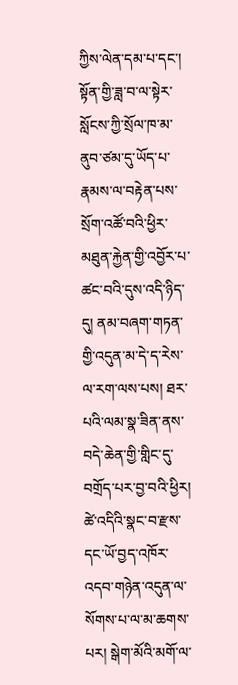ཀྱིས་ལེན་དམ་པ་དང་། སྟོན་གྱི་ཟླ་བ་ལ་སྟེར་སློངས་ཀྱི་སྲོལ་ཁ་མ་ནུབ་ཙམ་དུ་ཡོད་པ་རྣམས་ལ་བརྟེན་པས་སྲོག་འཚོ་བའི་ཕྱིར་མཐུན་རྐྱེན་གྱི་འབྱོར་པ་ཚང་བའི་དུས་འདི་ཉིད་དུ། ནམ་བཞག་གཏན་གྱི་འདུན་མ་དེ་ད་རེས་ལ་རག་ལས་པས། ཐར་པའི་ལམ་སྣ་ཟིན་ནས་བདེ་ཆེན་གྱི་གླིང་དུ་བགྲོད་པར་བྱ་བའི་ཕྱིར། ཚེ་འདིའི་སྣང་བ་རྫས་དང་ཡོ་བྱད་འཁོར་འདབ་གཉེན་འདུན་ལ་སོགས་པ་ལ་མ་ཆགས་པར། སྒེག་མོའི་མགོ་ལ་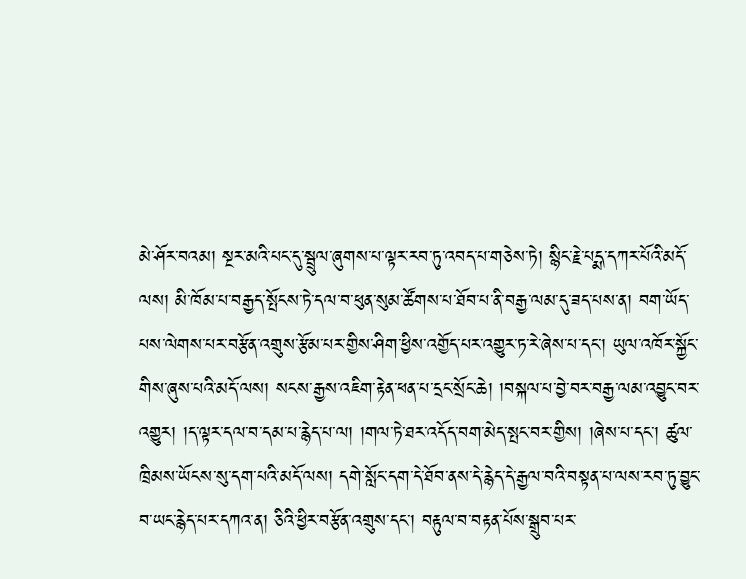མེ་ཤོར་བའམ། སྔར་མའི་པང་དུ་སྦྲུལ་ཞུགས་པ་ལྟར་རབ་ཏུ་འབད་པ་གཅེས་ཏེ། སྙིང་རྗེ་པདྨ་དཀར་པོའི་མདོ་ལས། མི་ཁོམ་པ་བརྒྱད་སྤོངས་ཏེ་དལ་བ་ཕུན་སུམ་ཚོགས་པ་ཐོབ་པ་ནི་བརྒྱ་ལམ་དུ་ཟད་པས་ན། བག་ཡོད་པས་ལེགས་པར་བརྩོན་འགྲུས་རྩོམ་པར་གྱིས་ཤིག་ཕྱིས་འགྱོད་པར་འགྱུར་ཏ་རེ་ཞེས་པ་དང་། ཡུལ་འཁོར་སྐྱོང་གིས་ཞུས་པའི་མདོ་ལས། སངས་རྒྱས་འཇིག་རྟེན་ཕན་པ་དྲང་སྲོང་ཆེ། །བསྐལ་པ་བྱེ་བར་བརྒྱ་ལམ་འབྱུང་བར་འགྱུར། །ད་ལྟར་དལ་བ་དམ་པ་རྙེད་པ་ལ། །གལ་ཏེ་ཐར་འདོད་བག་མེད་སྤང་བར་གྱིས། །ཞེས་པ་དང་། ཚུལ་ཁྲིམས་ཡོངས་སུ་དག་པའི་མདོ་ལས། དགེ་སློང་དག་དེ་ཐོབ་ནས་དེ་རྙེད་དེ་རྒྱལ་བའི་བསྟན་པ་ལས་རབ་ཏུ་བྱུང་བ་ཡང་རྙེད་པར་དཀའ་ན། ཅིའི་ཕྱིར་བརྩོན་འགྲུས་དང་། བརྟུལ་བ་བརྟན་པོས་སྒྲུབ་པར་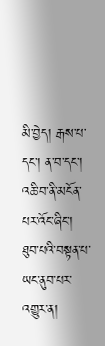མི་བྱེད། རྒས་པ་དང་། ན་བ་དང་། འཆི་བ་ནི་མངོན་པར་འོང་ཞིང་། ཐུབ་པའི་བསྟན་པ་ཡང་ནུབ་པར་འགྱུར་ན།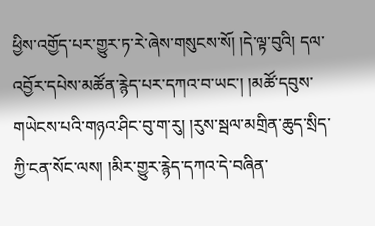ཕྱིས་འགྱོད་པར་གྱུར་ཏ་རེ་ཞེས་གསུངས་སོ། །དེ་ལྟ་བུའི། དལ་འབྱོར་དཔེས་མཚོན་རྙེད་པར་དཀའ་བ་ཡང་། །མཚོ་དབུས་གཡེངས་པའི་གཉའ་ཤིང་བུ་ག་རུ། །རུས་སྦལ་མགྲིན་ཆུད་སྲིད་ཀྱི་ངན་སོང་ལས། །མིར་གྱུར་རྙེད་དཀའ་དེ་བཞིན་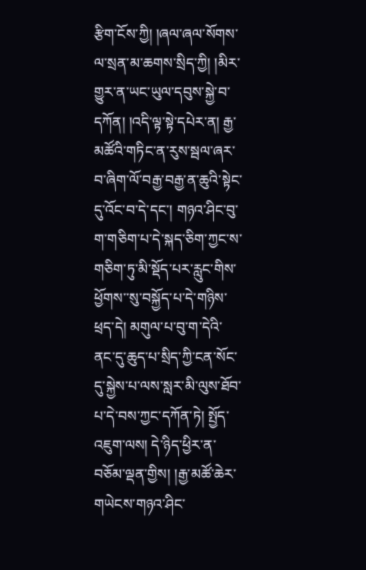རྩིག་ངོས་ཀྱི། །ཞལ་ཞལ་སོགས་ལ་སྲན་མ་ཆགས་སྲིད་ཀྱི། །མིར་གྱུར་ན་ཡང་ཡུལ་དབུས་སྐྱེ་བ་དཀོན། །འདི་ལྟ་སྟེ་དཔེར་ན། རྒྱ་མཚོའི་གཏིང་ན་རུས་སྦལ་ཞར་བ་ཞིག་ལོ་བརྒྱ་བརྒྱ་ན་ཆུའི་སྟེང་དུ་འོང་བ་དེ་དང་། གཉའ་ཤིང་བུ་ག་གཅིག་པ་དེ་སྐད་ཅིག་ཀྱང་ས་གཅིག་ཏུ་མི་སྡོད་པར་རླུང་གིས་ཕྱོགས་་སུ་བསྐྱོད་པ་དེ་གཉིས་ཕྲད་དེ། མགུལ་པ་བུ་ག་དེའི་ནང་དུ་ཆུད་པ་སྲིད་ཀྱི་ངན་སོང་དུ་སྐྱེས་པ་ལས་སླར་མི་ལུས་ཐོབ་པ་དེ་བས་ཀྱང་དཀོན་ཏེ། སྤྱོད་འཇུག་ལས། དེ་ཉིད་ཕྱིར་ན་བཅོམ་ལྡན་གྱིས། །རྒྱ་མཚོ་ཆེར་གཡེངས་གཉའ་ཤིང་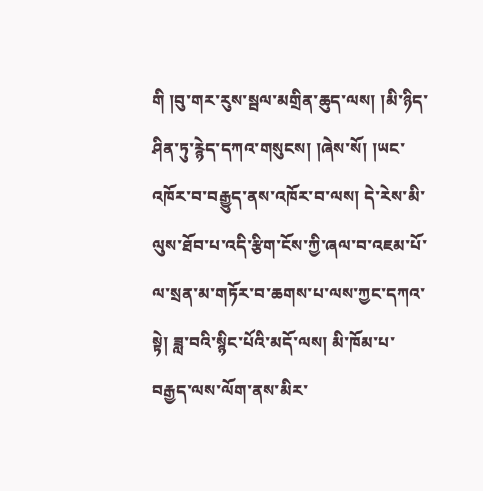གི །བུ་གར་རུས་སྦལ་མགྲིན་ཆུད་ལས། །མི་ཉིད་ཤིན་ཏུ་རྙེད་དཀའ་གསུངས། །ཞེས་སོ། །ཡང་འཁོར་བ་བརྒྱུད་ནས་འཁོར་བ་ལས། དེ་རེས་མི་ལུས་ཐོབ་པ་འདི་རྩིག་ངོས་ཀྱི་ཞལ་བ་འཇམ་པོ་ལ་སྲན་མ་གཏོར་བ་ཆགས་པ་ལས་ཀྱང་དཀའ་སྟེ། ཟླ་བའི་སྙིང་པོའི་མདོ་ལས། མི་ཁོམ་པ་བརྒྱད་ལས་ལོག་ནས་མིར་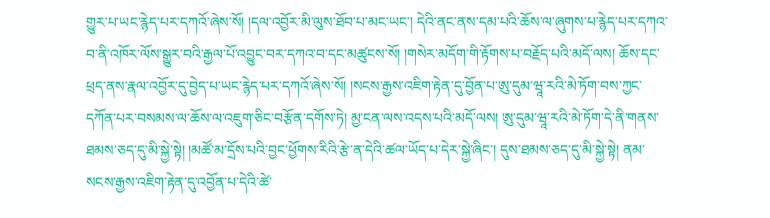གྱུར་པ་ཡང་རྙེད་པར་དཀའོ་ཞེས་སོ། །དལ་འབྱོར་མི་ལུས་ཐོབ་པ་མང་ཡང་། དེའི་ནང་ནས་དམ་པའི་ཆོས་ལ་ཞུགས་པ་རྙེད་པར་དཀའ་བ་ནི་འཁོར་ལོས་སྒྱུར་བའི་རྒྱལ་པོ་འབྱུང་བར་དཀའ་བ་དང་མཚུངས་སོ། །གསེར་མདོག་གི་རྟོགས་པ་བརྗོད་པའི་མདོ་ལས། ཆོས་དང་ཕྲད་ནས་རྣལ་འབྱོར་དུ་བྱེད་པ་ཡང་རྙེད་པར་དཀའོ་ཞེས་སོ། །སངས་རྒྱས་འཇིག་རྟེན་དུ་བྱོན་པ་ཨུ་དུམ་ཝཱ་རའི་མེ་ཏོག་བས་ཀྱང་དཀོན་པར་བསམས་ལ་ཆོས་ལ་འཇུག་ཅིང་བརྩོན་དགོས་ཏེ། མྱ་ངན་ལས་འདས་པའི་མདོ་ལས། ཨུ་དུམ་ཝཱ་རའི་མེ་ཏོག་དེ་ནི་གནས་ཐམས་ཅད་དུ་མི་སྐྱེ་སྟེ། །མཚོ་མ་དྲོས་པའི་བྱང་ཕྱོགས་རིའི་རྩེ་ན་དེའི་ཚལ་ཡོད་པ་དེར་སྐྱེ་ཞིང་། དུས་ཐམས་ཅད་དུ་མི་སྐྱེ་སྟེ། ནམ་སངས་རྒྱས་འཇིག་རྟེན་དུ་འབྱོན་པ་དེའི་ཚེ་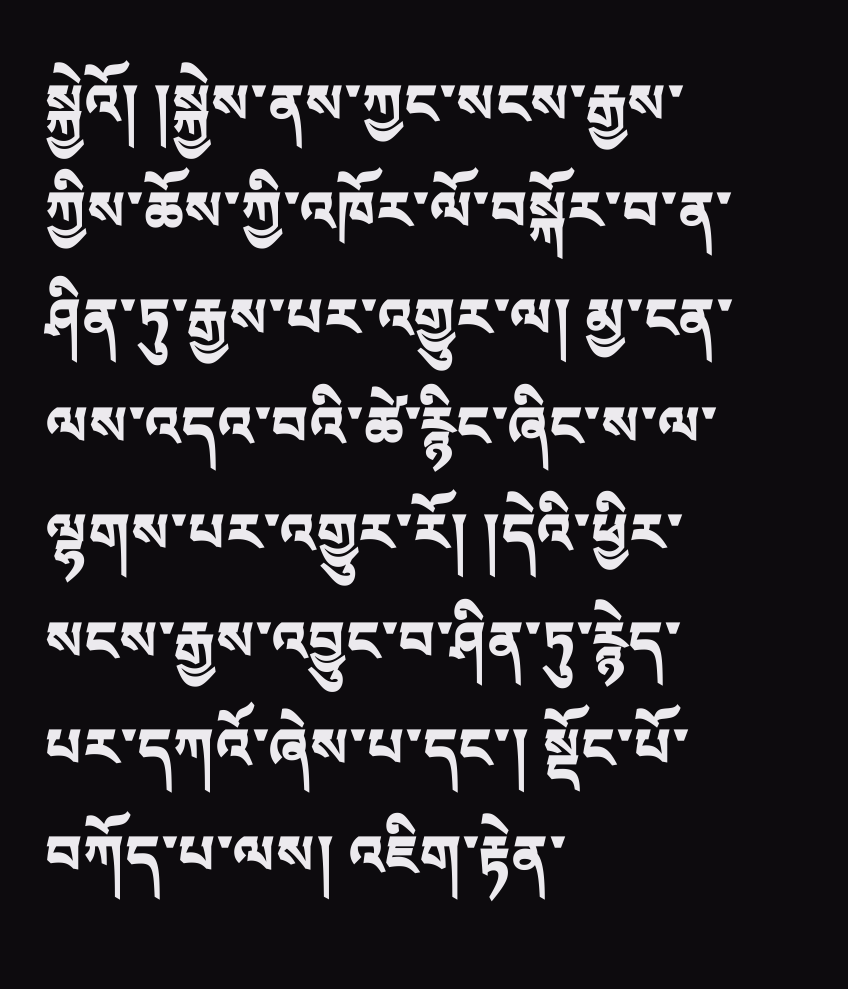སྐྱེའོ། །སྐྱེས་ནས་ཀྱང་སངས་རྒྱས་ཀྱིས་ཆོས་ཀྱི་འཁོར་ལོ་བསྐོར་བ་ན་ཤིན་ཏུ་རྒྱས་པར་འགྱུར་ལ། མྱ་ངན་ལས་འདའ་བའི་ཚེ་རྙིང་ཞིང་ས་ལ་ལྷགས་པར་འགྱུར་རོ། །དེའི་ཕྱིར་སངས་རྒྱས་འབྱུང་བ་ཤིན་ཏུ་རྙེད་པར་དཀའོ་ཞེས་པ་དང་། སྡོང་པོ་བཀོད་པ་ལས། འཇིག་རྟེན་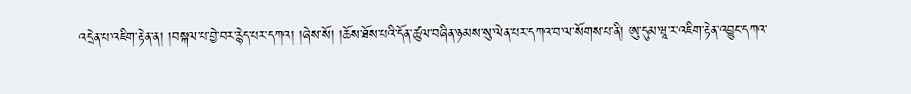འདྲེན་པ་འཇིག་རྟེན་ན། །བསྐལ་པ་བྱེ་བར་རྙེད་པར་དཀའ། །ཞེས་སོ། །ཆོས་ཐོས་པའི་དོན་ཚུལ་བཞིན་ཉམས་སུ་ལེན་པར་དཀའ་བ་ལ་སོགས་པ་ནི། ཨུ་དུམ་ཝཱ་ར་འཇིག་རྟེན་འབྱུང་དཀའ་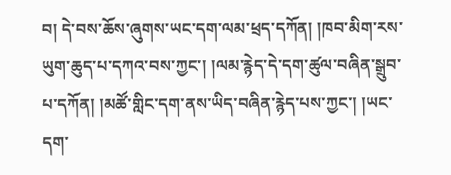བ། དེ་བས་ཆོས་ཞུགས་ཡང་དག་ལམ་ཕྲད་དཀོན། །ཁབ་མིག་རས་ཡུག་ཆུད་པ་དཀའ་བས་ཀྱང་། །ལམ་རྙེད་དེ་དག་ཚུལ་བཞིན་སྒྲུབ་པ་དཀོན། །མཚོ་གླིང་དག་ནས་ཡིད་བཞིན་རྙེད་པས་ཀྱང་། །ཡང་དག་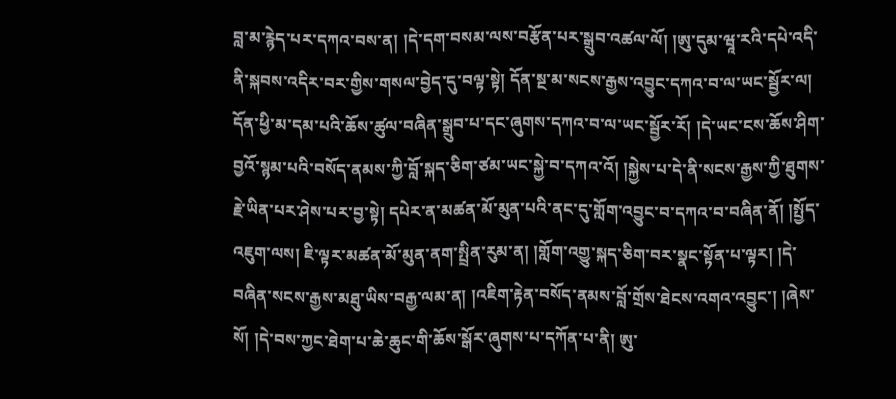བླ་མ་རྙེད་པར་དཀའ་བས་ན། །དེ་དག་བསམ་ལས་བརྩོན་པར་སྒྲུབ་འཚལ་ལོ། །ཨུ་དུམ་ཝཱ་རའི་དཔེ་འདི་ནི་སྐབས་འདིར་བར་གྱིས་གསལ་བྱེད་དུ་བལྟ་སྟེ། དོན་སྔ་མ་སངས་རྒྱས་འབྱུང་དཀའ་བ་ལ་ཡང་སྦྱོར་ལ། དོན་ཕྱི་མ་དམ་པའི་ཆོས་ཚུལ་བཞིན་སྒྲུབ་པ་དང་ཞུགས་དཀའ་བ་ལ་ཡང་སྦྱོར་རོ། །དེ་ཡང་ངས་ཆོས་ཤིག་བྱའོ་སྙམ་པའི་བསོད་ནམས་ཀྱི་བློ་སྐད་ཅིག་ཙམ་ཡང་སྐྱེ་བ་དཀའ་འོ། །སྐྱེས་པ་དེ་ནི་སངས་རྒྱས་ཀྱི་ཐུགས་རྗེ་ཡིན་པར་ཤེས་པར་བྱ་སྟེ། དཔེར་ན་མཚན་མོ་མུན་པའི་ནང་དུ་གློག་འབྱུང་བ་དཀའ་བ་བཞིན་ནོ། །སྤྱོད་འཇུག་ལས། ཇི་ལྟར་མཚན་མོ་མུན་ནག་སྤྲིན་རུམ་ན། །གློག་འགྱུ་སྐད་ཅིག་བར་སྣང་སྟོན་པ་ལྟར། །དེ་བཞིན་སངས་རྒྱས་མཐུ་ཡིས་བརྒྱ་ལམ་ན། །འཇིག་རྟེན་བསོད་ནམས་བློ་གྲོས་ཐེངས་འགའ་འབྱུང་། །ཞེས་སོ། །དེ་བས་ཀྱང་ཐེག་པ་ཆེ་ཆུང་གི་ཆོས་སྒོར་ཞུགས་པ་དཀོན་པ་ནི། ཨུ་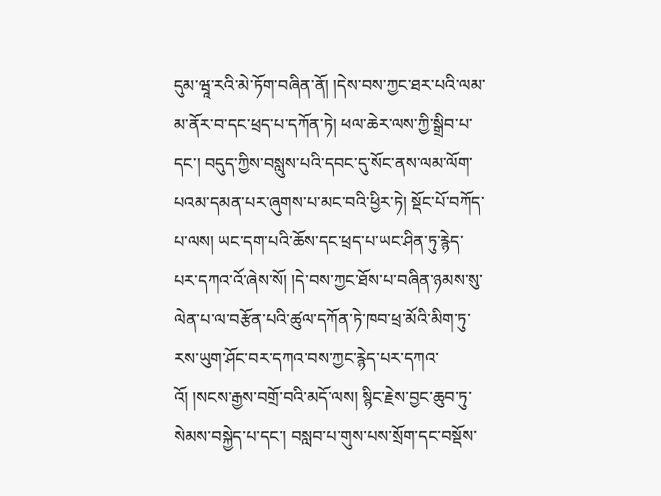དུམ་ཝཱ་རའི་མེ་ཏོག་བཞིན་ནོ། །དེས་བས་ཀྱང་ཐར་པའི་ལམ་མ་ནོར་བ་དང་ཕྲད་པ་དཀོན་ཏེ། ཕལ་ཆེར་ལས་ཀྱི་སྒྲིབ་པ་དང་། བདུད་ཀྱིས་བསླུས་པའི་དབང་དུ་སོང་ནས་ལམ་ལོག་པའམ་དམན་པར་ཞུགས་པ་མང་བའི་ཕྱིར་ཏེ། སྡོང་པོ་བཀོད་པ་ལས། ཡང་དག་པའི་ཆོས་དང་ཕྲད་པ་ཡང་ཤིན་ཏུ་རྙེད་པར་དཀའ་འོ་ཞེས་སོ། །དེ་བས་ཀྱང་ཐོས་པ་བཞིན་ཉམས་སུ་ལེན་པ་ལ་བརྩོན་པའི་ཚུལ་དཀོན་ཏེ་ཁབ་ཕྲ་མོའི་མིག་ཏུ་རས་ཡུག་ཤོང་བར་དཀའ་བས་ཀྱང་རྙེད་པར་དཀའ་འོ། །སངས་རྒྱས་བགྲོ་བའི་མདོ་ལས། སྙིང་རྗེས་བྱང་ཆུབ་ཏུ་སེམས་བསྐྱེད་པ་དང་། བསླབ་པ་གུས་པས་སྲོག་དང་བསྡོས་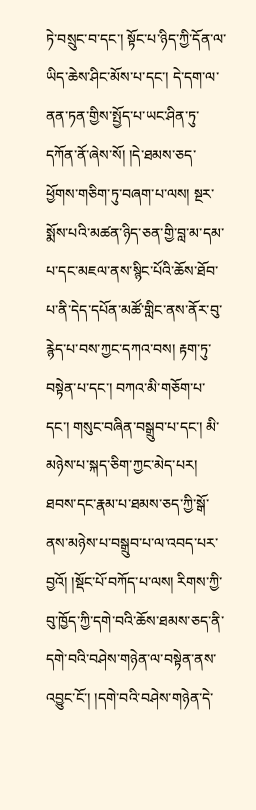ཏེ་བསྲུང་བ་དང་། སྟོང་པ་ཉིད་ཀྱི་དོན་ལ་ཡིད་ཆེས་ཤིང་མོས་པ་དང་། དེ་དག་ལ་ནན་ཏན་གྱིས་སྤྱོད་པ་ཡང་ཤིན་ཏུ་དཀོན་ནོ་ཞེས་སོ། །དེ་ཐམས་ཅད་ཕྱོགས་གཅིག་ཏུ་བཞག་པ་ལས། སྔར་སྨོས་པའི་མཚན་ཉིད་ཅན་གྱི་བླ་མ་དམ་པ་དང་མཇལ་ནས་སྙིང་པོའི་ཆོས་ཐོབ་པ་ནི་དེད་དཔོན་མཚོ་གླིང་ནས་ནོར་བུ་རྙེད་པ་བས་ཀྱང་དཀའ་བས། རྟག་ཏུ་བསྟེན་པ་དང་། བཀའ་མི་གཅོག་པ་དང་། གསུང་བཞིན་བསྒྲུབ་པ་དང་། མི་མཉེས་པ་སྐད་ཅིག་ཀྱང་མེད་པར། ཐབས་དང་རྣམ་པ་ཐམས་ཅད་ཀྱི་སྒོ་ནས་མཉེས་པ་བསྒྲུབ་པ་ལ་འབད་པར་བྱའོ། །སྡོང་པོ་བཀོད་པ་ལས། རིགས་ཀྱི་བུ་ཁྱོད་ཀྱི་དགེ་བའི་ཆོས་ཐམས་ཅད་ནི་དགེ་བའི་བཤེས་གཉེན་ལ་བསྟེན་ནས་འབྱུང་ངོ་། །དགེ་བའི་བཤེས་གཉེན་དེ་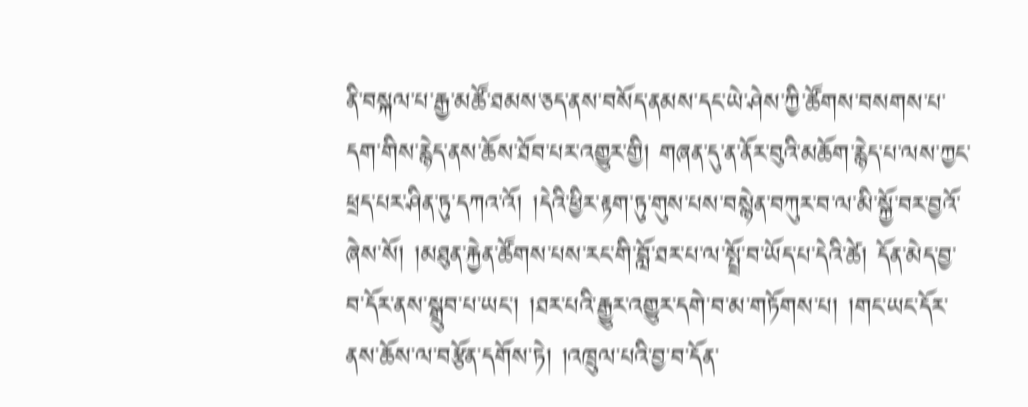ནི་བསྐལ་པ་རྒྱ་མཚོ་ཐམས་ཅད་ནས་བསོད་ནམས་དང་ཡེ་ཤེས་ཀྱི་ཚོགས་བསགས་པ་དག་གིས་རྙེད་ནས་ཆོས་ཐོབ་པར་འགྱུར་གྱི། གཞན་དུ་ན་ནོར་བུའི་མཆོག་རྙེད་པ་ལས་ཀྱང་ཕྲད་པར་ཤིན་ཏུ་དཀའ་འོ། །དེའི་ཕྱིར་རྟག་ཏུ་གུས་པས་བསྙེན་བཀུར་བ་ལ་མི་སྐྱོ་བར་བྱའོ་ཞེས་སོ། །མཐུན་རྐྱེན་ཚོགས་པས་རང་གི་བློ་ཐར་པ་ལ་སྤྲོ་བ་ཡོད་པ་དེའི་ཚེ། དོན་མེད་བྱ་བ་དོར་ནས་སྒྲུབ་པ་ཡང་། །ཐར་པའི་རྒྱུར་འགྱུར་དགེ་བ་མ་གཏོགས་པ། །གང་ཡང་དོར་ནས་ཆོས་ལ་བརྩོན་དགོས་ཏེ། །འཁྲུལ་པའི་བྱ་བ་དོན་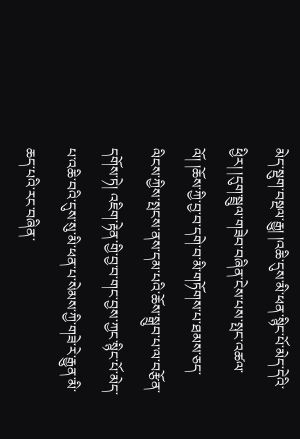མེད་སྡུག་བསྔལ་རྒྱུ། །འཆི་དུས་མི་ཕན་སྙིང་པོ་མེད་དེའི་ཕྱིར། །དུག་སྦྲུལ་གཟེབ་བཞིན་ངེས་པས་སྤང་འཚལ་ལོ། །ཆོས་ཀྱི་བྱ་བ་དགེ་བ་མི་གཏོགས་པ་ཐམས་ཅད་ལིངས་ཀྱིས་སྤངས་ནས་དམ་པའི་ཆོས་སྒྲུབ་པ་ལ་བརྩོན་དགོས་ཏེ། འཇིག་རྟེན་གྱི་བྱ་བ་གང་བྱས་ཀྱང་སྙིང་པོ་མེད་པ་འཆི་བའི་དུས་སུ་མི་ཕན་པ་སེམས་ཀྱི་གཟེ་རེ་རྒྱུན་མི་ཆད་པའི་རང་བཞིན་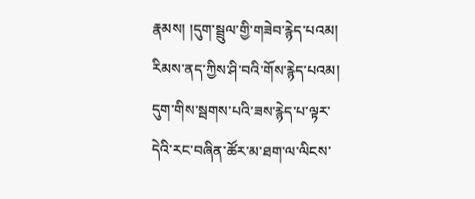རྣམས། །དུག་སྦྲུལ་གྱི་གཟེབ་རྙེད་པའམ། རིམས་ནད་ཀྱིས་ཤི་བའི་གོས་རྙེད་པའམ། དུག་གིས་སྦགས་པའི་ཟས་རྙེད་པ་ལྟར་དེའི་རང་བཞིན་ཚོར་མ་ཐག་ལ་ལིངས་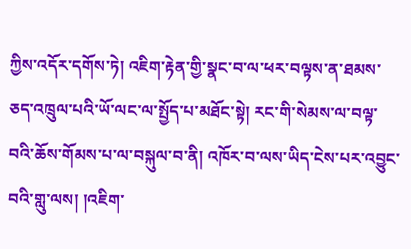ཀྱིས་འདོར་དགོས་ཏེ། འཇིག་རྟེན་གྱི་སྣང་བ་ལ་ཕར་བལྟས་ན་ཐམས་ཅད་འཁྲུལ་པའི་ཡོ་ལང་ལ་སྤྱོད་པ་མཐོང་སྟེ། རང་གི་སེམས་ལ་བལྟ་བའི་ཆོས་གོམས་པ་ལ་བསྐུལ་བ་ནི། འཁོར་བ་ལས་ཡིད་ངེས་པར་འབྱུང་བའི་གླུ་ལས། །འཇིག་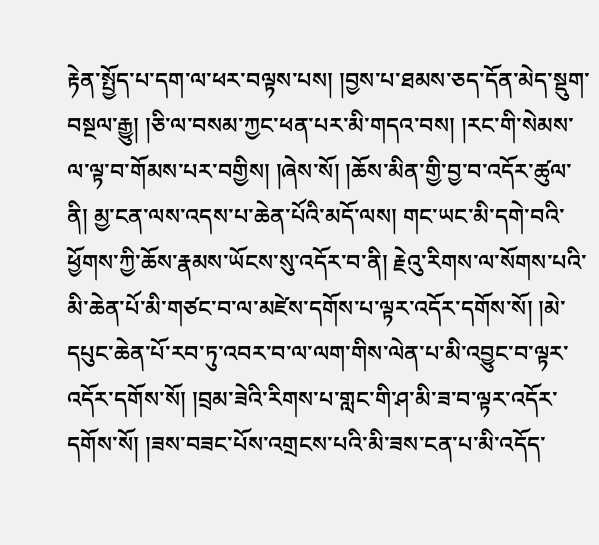རྟེན་སྤྱོད་པ་དག་ལ་ཕར་བལྟས་པས། །བྱས་པ་ཐམས་ཅད་དོན་མེད་སྡུག་བསྔལ་རྒྱུ། །ཅི་ལ་བསམ་ཀྱང་ཕན་པར་མི་གདའ་བས། །རང་གི་སེམས་ལ་ལྟ་བ་གོམས་པར་བགྱིས། །ཞེས་སོ། །ཆོས་མིན་གྱི་བྱ་བ་འདོར་ཚུལ་ནི། མྱ་ངན་ལས་འདས་པ་ཆེན་པོའི་མདོ་ལས། གང་ཡང་མི་དགེ་བའི་ཕྱོགས་ཀྱི་ཆོས་རྣམས་ཡོངས་སུ་འདོར་བ་ནི། རྗེའུ་རིགས་ལ་སོགས་པའི་མི་ཆེན་པོ་མི་གཙང་བ་ལ་མཛེས་དགོས་པ་ལྟར་འདོར་དགོས་སོ། །མེ་དཔུང་ཆེན་པོ་རབ་ཏུ་འབར་བ་ལ་ལག་གིས་ལེན་པ་མི་འབྱུང་བ་ལྟར་འདོར་དགོས་སོ། །བྲམ་ཟེའི་རིགས་པ་གླང་གི་ཤ་མི་ཟ་བ་ལྟར་འདོར་དགོས་སོ། །ཟས་བཟང་པོས་འགྲངས་པའི་མི་ཟས་ངན་པ་མི་འདོད་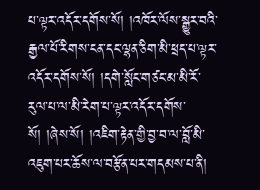པ་ལྟར་འདོར་དགོས་སོ། །འཁོར་ལོས་སྒྱུར་བའི་རྒྱལ་པོ་རིགས་ངན་དང་ལྷན་ཅིག་མི་ཕྲད་པ་ལྟར་འདོར་དགོས་སོ། །དགེ་སློང་གཙང་མ་མི་རོ་རུལ་པ་ལ་མི་རེག་པ་ལྟར་འདོར་དགོས་སོ། །ཞེས་སོ། །འཇིག་རྟེན་གྱི་བྱ་བ་ལ་བློ་མི་འཇུག་པར་ཆོས་ལ་བརྩོན་པར་གདམས་པ་ནི།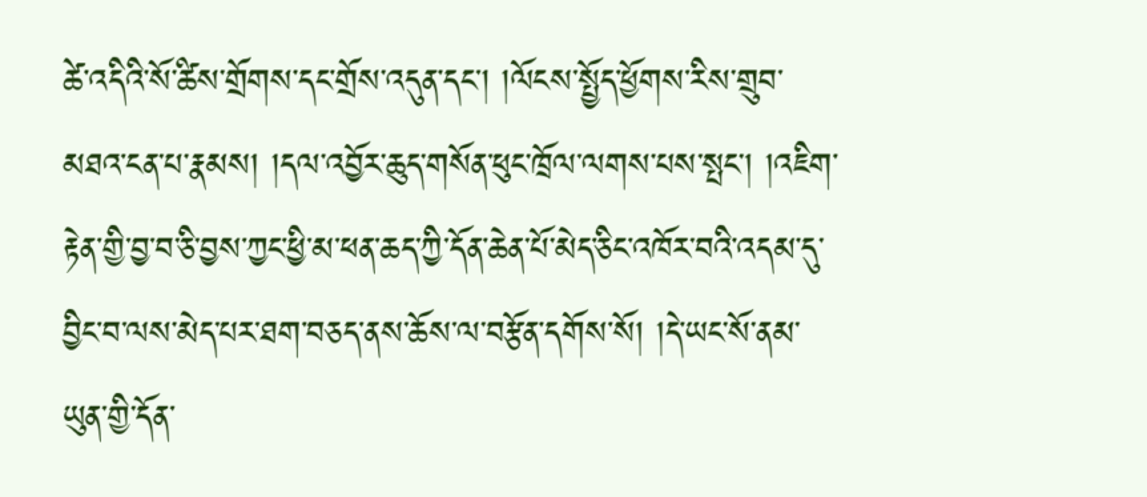ཚེ་འདིའི་སོ་ཚིས་གྲོགས་དང་གྲོས་འདུན་དང་། །ལོངས་སྤྱོད་ཕྱོགས་རིས་གྲུབ་མཐའ་ངན་པ་རྣམས། །དལ་འབྱོར་ཆུད་གསོན་ཕུང་ཁྲོལ་ལགས་པས་སྤང་། །འཇིག་རྟེན་གྱི་བྱ་བ་ཅི་བྱས་ཀྱང་ཕྱི་མ་ཕན་ཆད་ཀྱི་དོན་ཆེན་པོ་མེད་ཅིང་འཁོར་བའི་འདམ་དུ་བྱིང་བ་ལས་མེད་པར་ཐག་བཅད་ནས་ཆོས་ལ་བརྩོན་དགོས་སོ། །དེ་ཡང་སོ་ནམ་ཡུན་གྱི་དོན་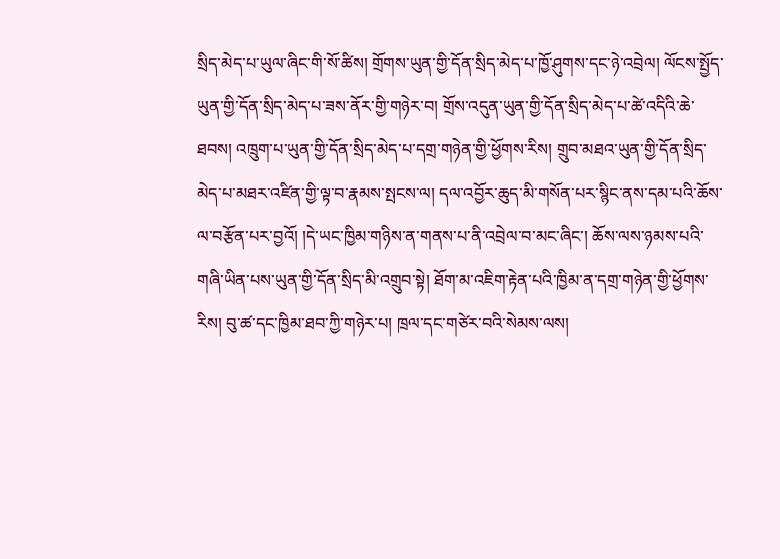སྲིད་མེད་པ་ཡུལ་ཞིང་གི་སོ་ཚིས། གྲོགས་ཡུན་གྱི་དོན་སྲིད་མེད་པ་ཁྱོ་ཤུགས་དང་ཉེ་འབྲེལ། ལོངས་སྤྱོད་ཡུན་གྱི་དོན་སྲིད་མེད་པ་ཟས་ནོར་གྱི་གཉེར་བ། གྲོས་འདུན་ཡུན་གྱི་དོན་སྲིད་མེད་པ་ཚེ་འདིའི་ཆེ་ཐབས། འཁྲུག་པ་ཡུན་གྱི་དོན་སྲིད་མེད་པ་དགྲ་གཉེན་གྱི་ཕྱོགས་རིས། གྲུབ་མཐའ་ཡུན་གྱི་དོན་སྲིད་མེད་པ་མཐར་འཛིན་གྱི་ལྟ་བ་རྣམས་སྤངས་ལ། དལ་འབྱོར་ཆུད་མི་གསོན་པར་སྙིང་ནས་དམ་པའི་ཆོས་ལ་བརྩོན་པར་བྱའོ། །དེ་ཡང་ཁྱིམ་གཉིས་ན་གནས་པ་ནི་འབྲེལ་བ་མང་ཞིང་། ཆོས་ལས་ཉམས་པའི་གཞི་ཡིན་པས་ཡུན་གྱི་དོན་སྲིད་མི་འགྲུབ་སྟེ། ཐོག་མ་འཇིག་རྟེན་པའི་ཁྱིམ་ན་དགྲ་གཉེན་གྱི་ཕྱོགས་རིས། བུ་ཚ་དང་ཁྱིམ་ཐབ་ཀྱི་གཉེར་པ། ཁྲལ་དང་གཙེར་བའི་སེམས་ལས།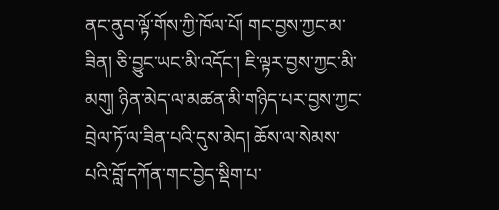ནང་ནུབ་ལྟོ་གོས་ཀྱི་ཁོལ་པོ། གང་བྱས་ཀྱང་མ་ཟིན། ཅི་བྱུང་ཡང་མི་འདོང་། ཇི་ལྟར་བྱས་ཀྱང་མི་མགུ། ཉིན་མེད་ལ་མཚན་མི་གཉིད་པར་བྱས་ཀྱང་བྲེལ་ཏོ་ལ་ཟིན་པའི་དུས་མེད། ཆོས་ལ་སེམས་པའི་བློ་དཀོན་གང་བྱེད་སྡིག་པ་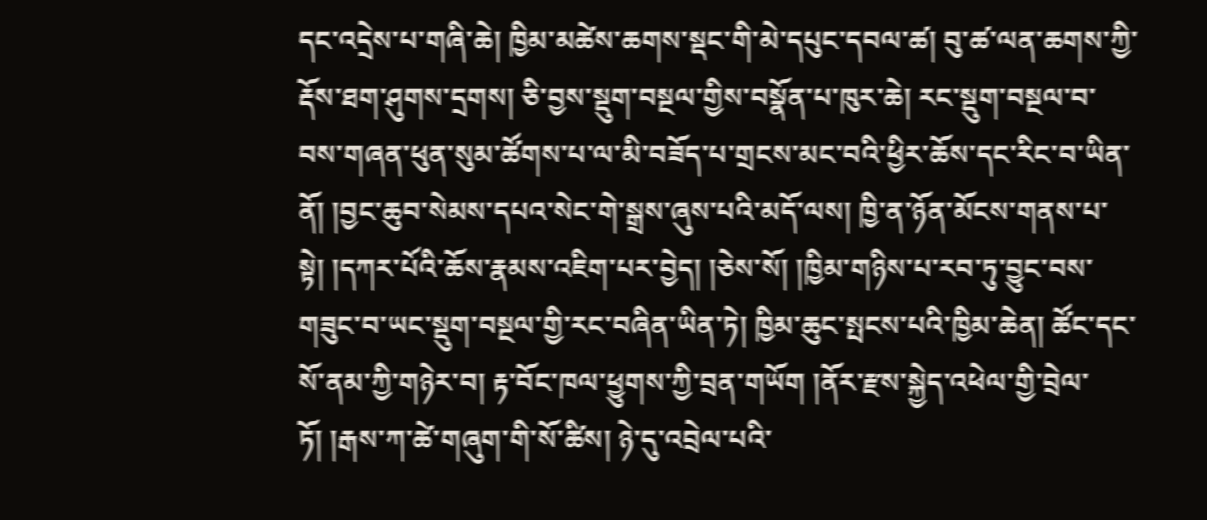དང་འདྲེས་པ་གཞི་ཆེ། ཁྱིམ་མཚེས་ཆགས་སྡང་གི་མེ་དཔུང་དབལ་ཚ། བུ་ཚ་ལན་ཆགས་ཀྱི་རྡོས་ཐག་ཤུགས་དྲགས། ཅི་བྱས་སྡུག་བསྔལ་གྱིས་བསྣོན་པ་ཁུར་ཆེ། རང་སྡུག་བསྔལ་བ་བས་གཞན་ཕུན་སུམ་ཚོགས་པ་ལ་མི་བཟོད་པ་གྲངས་མང་བའི་ཕྱིར་ཆོས་དང་རིང་བ་ཡིན་ནོ། །བྱང་ཆུབ་སེམས་དཔའ་སེང་གེ་སྒྲས་ཞུས་པའི་མདོ་ལས། ཁྱི་ན་ཉོན་མོངས་གནས་པ་སྟེ། །དཀར་པོའི་ཆོས་རྣམས་འཇིག་པར་བྱེད། །ཅེས་སོ། །ཁྱིམ་གཉིས་པ་རབ་ཏུ་བྱུང་བས་གཟུང་བ་ཡང་སྡུག་བསྔལ་གྱི་རང་བཞིན་ཡིན་ཏེ། ཁྱིམ་ཆུང་སྤངས་པའི་ཁྱིམ་ཆེན། ཚོང་དང་སོ་ནམ་ཀྱི་གཉེར་བ། རྟ་བོང་ཁལ་ཕྱུགས་ཀྱི་བྲན་གཡོག །ནོར་རྫས་སྐྱེད་འཕེལ་གྱི་བྲེལ་ཏོ། །རྒས་ཀ་ཚེ་གཞུག་གི་སོ་ཚིས། ཉེ་དུ་འབྲེལ་པའི་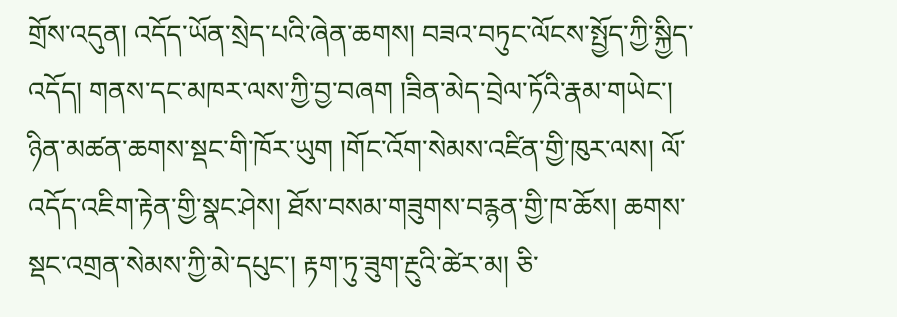གྲོས་འདུན། འདོད་ཡོན་སྲེད་པའི་ཞེན་ཆགས། བཟའ་བཏུང་ལོངས་སྤྱོད་ཀྱི་སྐྱིད་འདོད། གནས་དང་མཁར་ལས་ཀྱི་བྱ་བཞག །ཟིན་མེད་བྲེལ་ཏོའི་རྣམ་གཡེང་། ཉིན་མཚན་ཆགས་སྡང་གི་ཁོར་ཡུག །གོང་འོག་སེམས་འཛིན་གྱི་ཁུར་ལས། ལོ་འདོད་འཇིག་རྟེན་གྱི་སྣང་ཤེས། ཐོས་བསམ་གཟུགས་བརྙན་གྱི་ཁ་ཆོས། ཆགས་སྡང་འགྲན་སེམས་ཀྱི་མེ་དཔུང་། རྟག་ཏུ་ཟུག་རྔུའི་ཚེར་མ། ཅི་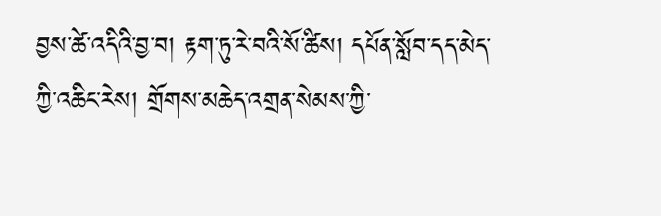བྱས་ཚེ་འདིའི་བྱ་བ། རྟག་ཏུ་རེ་བའི་སོ་ཚིས། དཔོན་སློབ་དད་མེད་ཀྱི་འཆིང་རེས། གྲོགས་མཆེད་འགྲན་སེམས་ཀྱི་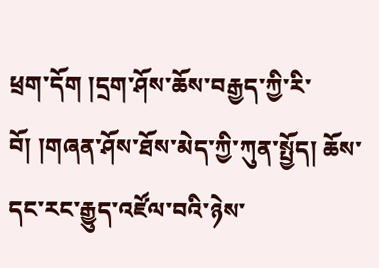ཕྲག་དོག །དྲག་ཤོས་ཆོས་བརྒྱད་ཀྱི་རི་བོ། །གཞན་ཤོས་ཐོས་མེད་ཀྱི་ཀུན་སྤྱོད། ཆོས་དང་རང་རྒྱུད་འཛོལ་བའི་ཉེས་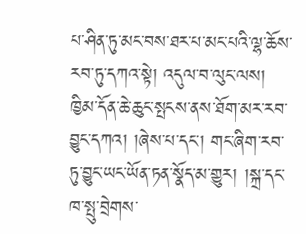པ་ཤིན་ཏུ་མང་བས་ཐར་པ་མང་པའི་ལྷ་ཆོས་རབ་ཏུ་དཀའ་སྟེ། འདུལ་བ་ལུང་ལས། ཁྱིམ་དོན་ཆེ་ཆུང་སྤངས་ནས་ཐོག་མར་རབ་བྱུང་དཀའ། །ཞེས་པ་དང་། གང་ཞིག་རབ་ཏུ་བྱུང་ཡང་ཡོན་ཏན་སྣོད་མ་གྱུར། །སྐྲ་དང་ཁ་སྤུ་བྲེགས་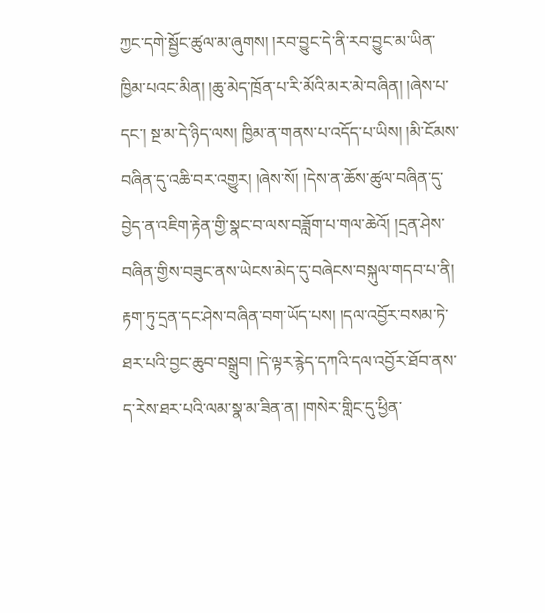ཀྱང་དགེ་སྦྱོང་ཚུལ་མ་ཞུགས། །རབ་བྱུང་དེ་ནི་རབ་བྱུང་མ་ཡིན་ཁྱིམ་པའང་མིན། །ཆུ་མེད་ཁྲོན་པ་རི་མོའི་མར་མེ་བཞིན། །ཞེས་པ་དང་། སྔ་མ་དེ་ཉིད་ལས། ཁྱིམ་ན་གནས་པ་འདོད་པ་ཡིས། །མི་ངོམས་བཞིན་དུ་འཆི་བར་འགྱུར། །ཞེས་སོ། །དེས་ན་ཆོས་ཚུལ་བཞིན་དུ་བྱེད་ན་འཇིག་རྟེན་གྱི་སྣང་བ་ལས་བཟློག་པ་གལ་ཆེའོ། །དྲན་ཤེས་བཞིན་གྱིས་བཟུང་ནས་ཡེངས་མེད་དུ་བཞེངས་བསྐུལ་གདབ་པ་ནི། རྟག་ཏུ་དྲན་དང་ཤེས་བཞིན་བག་ཡོད་པས། །དལ་འབྱོར་བསམ་ཏེ་ཐར་པའི་བྱང་ཆུབ་བསྒྲུབ། །དེ་ལྟར་རྙེད་དཀའི་དལ་འབྱོར་ཐོབ་ནས་ད་རེས་ཐར་པའི་ལམ་སྣ་མ་ཟིན་ན། །གསེར་གླིང་དུ་ཕྱིན་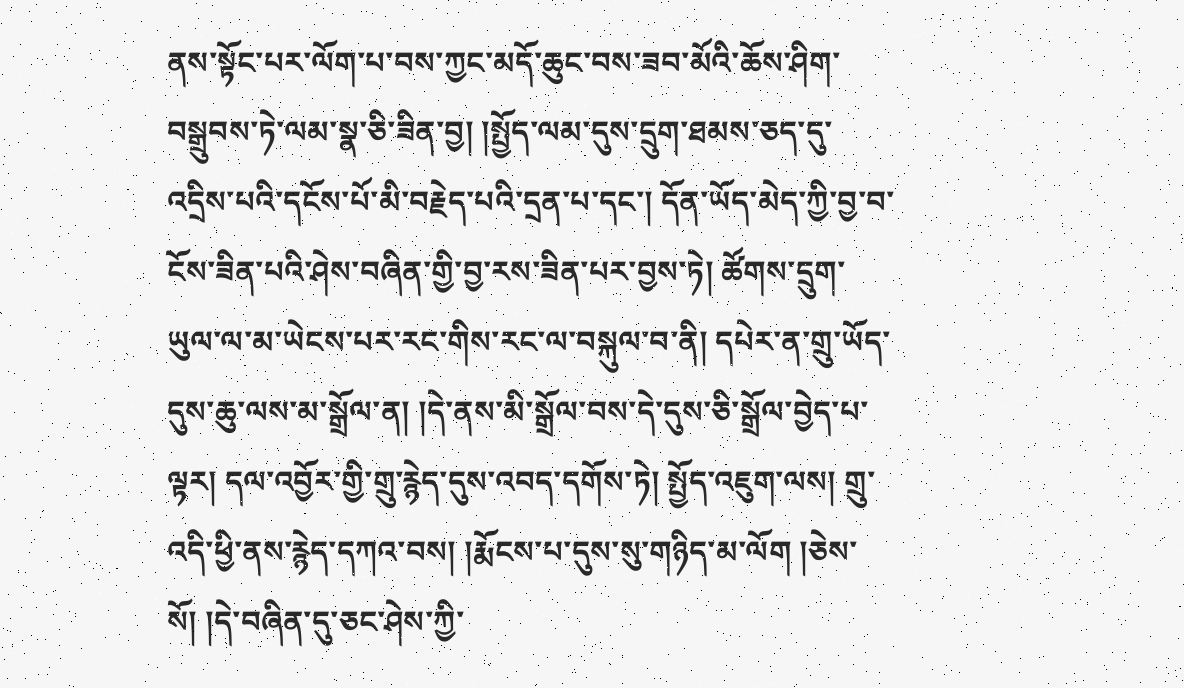ནས་སྟོང་པར་ལོག་པ་བས་ཀྱང་མདོ་ཆུང་བས་ཟབ་མོའི་ཆོས་ཤིག་བསྒྲུབས་ཏེ་ལམ་སྣ་ཅི་ཟིན་བྱ། །སྤྱོད་ལམ་དུས་དྲུག་ཐམས་ཅད་དུ་འདྲིས་པའི་དངོས་པོ་མི་བརྗེད་པའི་དྲན་པ་དང་། དོན་ཡོད་མེད་ཀྱི་བྱ་བ་ངོས་ཟིན་པའི་ཤེས་བཞིན་གྱི་བྱ་རས་ཟིན་པར་བྱས་ཏེ། ཚོགས་དྲུག་ཡུལ་ལ་མ་ཡེངས་པར་རང་གིས་རང་ལ་བསྐུལ་བ་ནི། དཔེར་ན་གྲུ་ཡོད་དུས་ཆུ་ལས་མ་སྒྲོལ་ན། །དེ་ནས་མི་སྒྲོལ་བས་དེ་དུས་ཅི་སྒྲོལ་བྱེད་པ་ལྟར། དལ་འབྱོར་གྱི་གྲུ་རྙེད་དུས་འབད་དགོས་ཏེ། སྤྱོད་འཇུག་ལས། གྲུ་འདི་ཕྱི་ནས་རྙེད་དཀའ་བས། །རྨོངས་པ་དུས་སུ་གཉིད་མ་ལོག །ཅེས་སོ། །དེ་བཞིན་དུ་ཅང་ཤེས་ཀྱི་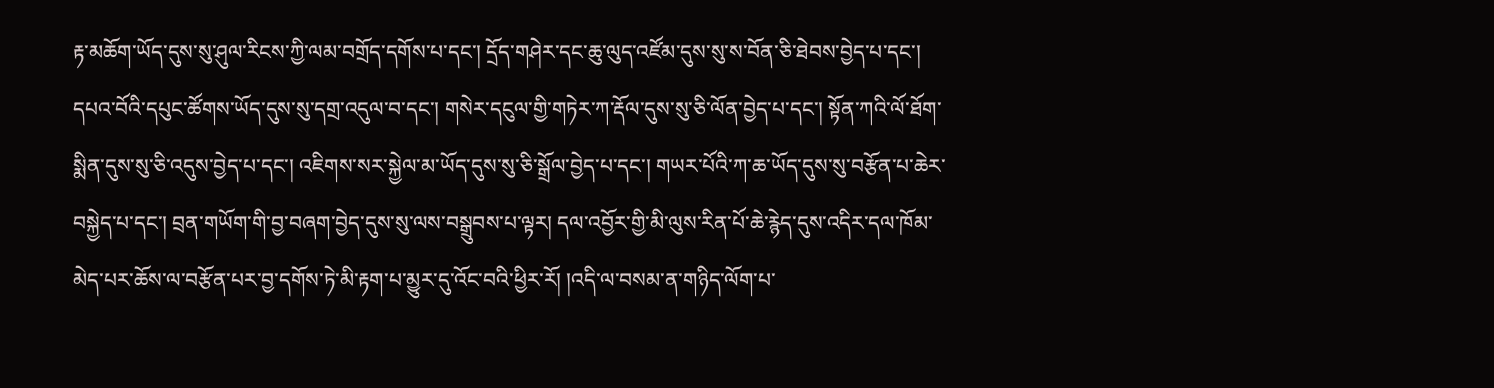རྟ་མཆོག་ཡོད་དུས་སུ་ཤུལ་རིངས་ཀྱི་ལམ་བགྲོད་དགོས་པ་དང་། དྲོད་གཤེར་དང་ཆུ་ལུད་འཛོམ་དུས་སུ་ས་བོན་ཅི་ཐེབས་བྱེད་པ་དང་། དཔའ་བོའི་དཔུང་ཚོགས་ཡོད་དུས་སུ་དགྲ་འདུལ་བ་དང་། གསེར་དངུལ་གྱི་གཏེར་ཀ་རྡོལ་དུས་སུ་ཅི་ལོན་བྱེད་པ་དང་། སྟོན་ཀའི་ལོ་ཐོག་སྨིན་དུས་སུ་ཅི་འདུས་བྱེད་པ་དང་། འཇིགས་སར་སྐྱེལ་མ་ཡོད་དུས་སུ་ཅི་སྒྲོལ་བྱེད་པ་དང་། གཡར་པོའི་ཀ་ཆ་ཡོད་དུས་སུ་བརྩོན་པ་ཆེར་བསྐྱེད་པ་དང་། བྲན་གཡོག་གི་བྱ་བཞག་བྱེད་དུས་སུ་ལས་བསྒྲུབས་པ་ལྟར། དལ་འབྱོར་གྱི་མི་ལུས་རིན་པོ་ཆེ་རྙེད་དུས་འདིར་དལ་ཁོམ་མེད་པར་ཆོས་ལ་བརྩོན་པར་བྱ་དགོས་ཏེ་མི་རྟག་པ་མྱུར་དུ་འོང་བའི་ཕྱིར་རོ། །འདི་ལ་བསམ་ན་གཉིད་ལོག་པ་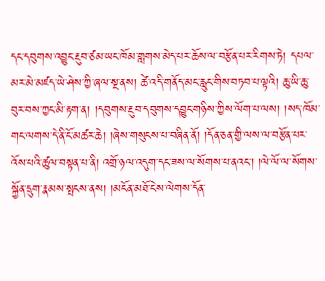དང་དབུགས་འབྱུང་རྔུབ་ཙམ་ཡང་ཁོམ་གླགས་མེད་པར་ཆོས་ལ་བརྩོན་པར་རིགས་ཏེ། དཔལ་མར་མེ་མཛད་ཡེ་ཤེས་ཀྱི་ཞལ་སྔ་ནས། ཚེ་འདི་གནོད་མང་རླུང་གིས་བཏབ་པ་ལྟའི། ཆུ་ཡི་ཆུ་བུར་བས་ཀྱང་མི་རྟག་ན། །དབུགས་རྔུབ་དབུགས་དབྱུང་གཉིས་ཀྱིས་ལོག་པ་ལས། །སད་ཁོམ་གང་ལགས་དེ་ནི་ངོ་མཚར་ཆེ། །ཞེས་གསུངས་པ་བཞིན་ནོ། །དོན་ཅན་གྱི་ལས་ལ་བརྩོན་པར་འོས་པའི་ཚུལ་བསྟན་པ་ནི། འགྲོ་ཉལ་འདུག་དང་ཟས་ལ་སོགས་པ་ནའང་། །ལེ་ལོ་ལ་སོགས་སྐྱོན་དྲུག་རྣམས་སྤངས་ནས། །མངོན་མཐོ་ངེས་ལེགས་དོན་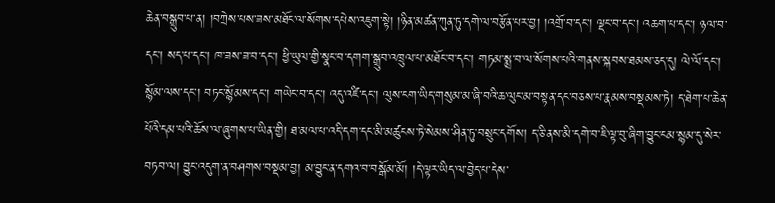ཆེན་བསྒྲུབ་པ་ན། །བཀྲེས་པས་ཟས་མཐོང་ལ་སོགས་དཔེས་འཇུག་སྟེ། །ཉིན་མཚན་ཀུན་ཏུ་དགེ་ལ་བརྩོན་པར་བྱ། །འགྲོ་བ་དང་། ལྡང་བ་དང་། འཆག་པ་དང་། ཉལ་བ་དང་། སད་པ་དང་། ཁ་ཟས་ཟ་བ་དང་། ཕྱི་ཡུལ་གྱི་སྣང་བ་དགག་སྒྲུབ་འཁྲུལ་པ་མཐོང་བ་དང་། གཏམ་སྨྲ་བ་ལ་སོགས་པའི་གནས་སྐབས་ཐམས་ཅད་དུ། ལེ་ལོ་དང་། སྙོམ་ལས་དང་། བཏང་སྙོམས་དང་། གཡེང་བ་དང་། འདུ་འཛི་དང་། ལུས་ངག་ཡིད་གསུམ་མ་ཞི་བའི་ཆ་ལུང་མ་བསྟན་དང་བཅས་པ་རྣམས་བསྡམས་ཏེ། ད་ཐེག་པ་ཆེན་པོའི་དམ་པའི་ཆོས་ལ་ཞུགས་པ་ཡིན་གྱི། ཐ་མལ་པ་འདི་དག་དང་མི་མཚུངས་ཏེ་སེམས་ཤིན་ཏུ་བསྲུང་དགོས། ད་ཅི་ནས་མི་དགེ་བ་ཇི་ལྟ་བུ་ཞིག་བྱུང་ངམ་སྙམ་དུ་སེར་བཏབ་ལ། བྱུང་འདུག་ན་བཤགས་བསྡམ་བྱ། མ་བྱུང་ན་དགའ་བ་བསྒོམ་མོ། །དེ་ལྟར་ཡིད་ལ་བྱེད་པ་དེས་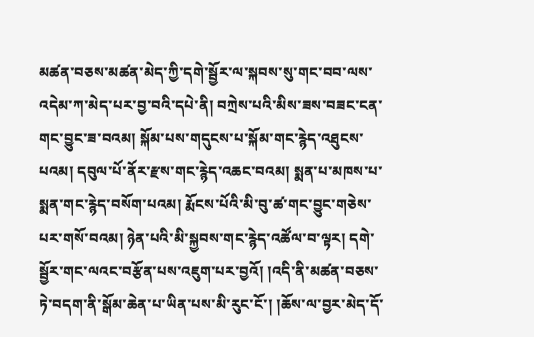མཚན་བཅས་མཚན་མེད་ཀྱི་དགེ་སྦྱོར་ལ་སྐབས་སུ་གང་བབ་ལས་འདེམ་ཀ་མེད་པར་བྱ་བའི་དཔེ་ནི། བཀྲེས་པའི་མིས་ཟས་བཟང་ངན་གང་བྱུང་ཟ་བའམ། སྐོམ་པས་གདུངས་པ་སྐོམ་གང་རྙེད་འཐུངས་པའམ། དབུལ་པོ་ནོར་རྫས་གང་རྙེད་འཆང་བའམ། སྨན་པ་མཁས་པ་སྨན་གང་རྙེད་བསོག་པའམ། རྨོངས་པོའི་མི་བུ་ཚ་གང་བྱུང་གཅེས་པར་གསོ་བའམ། ཉེན་པའི་མི་སྐྱབས་གང་རྙེད་འཚོལ་བ་ལྟར། དགེ་སྦྱོར་གང་ལའང་བརྩོན་པས་འཇུག་པར་བྱའོ། །འདི་ནི་མཚན་བཅས་ཏེ་བདག་ནི་སྒོམ་ཆེན་པ་ཡིན་པས་མི་རུང་ངོ་། །ཆོས་ལ་བྱར་མེད་དོ་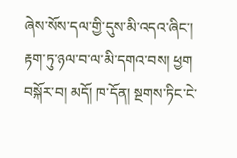ཞེས་སོས་དལ་གྱི་དུས་མི་འདའ་ཞིང་། རྟག་ཏུ་ཉལ་བ་ལ་མི་དགའ་བས། ཕྱག བསྐོར་བ། མདོ། ཁ་དོན། སྔགས་ཏིང་ངེ་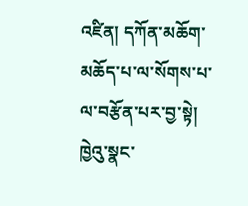འཛིན། དཀོན་མཆོག་མཆོད་པ་ལ་སོགས་པ་ལ་བརྩོན་པར་བྱ་སྟེ། ཁྱེའུ་སྣང་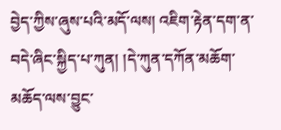བྱེད་ཀྱིས་ཞུས་པའི་མདོ་ལས། འཇིག་རྟེན་དག་ན་བདེ་ཞིང་སྐྱིད་པ་ཀུན། །དེ་ཀུན་དཀོན་མཆོག་མཆོད་ལས་བྱུང་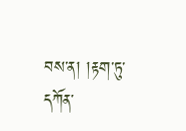བས་ན། །རྟག་ཏུ་དཀོན་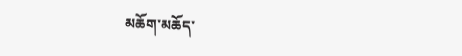མཆོག་མཆོད་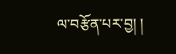ལ་བརྩོན་པར་བྱ། །